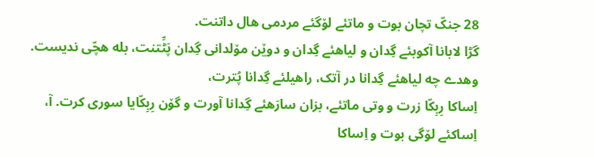28 جنکّ تچان بوت و ماتئے لۆگئے مردمی هال داتنت.
گڑا لابانا آکوبئے گِدان و لیاهئے گِدان و دوێن مۆلدانی گِدان پَٹِّتنت، بله هچّی ندیست. وهدے چه لیاهئے گِدانا در آتک، راهیلئے گِدانا پُترت،
اِساکا رِبِکّا زرت و وتی ماتئے، بزان سارَهئے گِدانا آورت و گۆن رِبِکّایا سوری کرت. آ، اِساکئے لۆگی بوت و اِساکا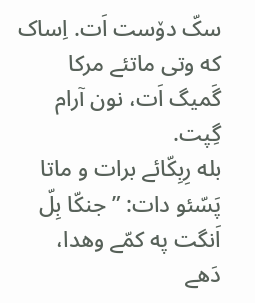سکّ دۆست اَت. اِساک که وتی ماتئے مرکا گَمیگ اَت، نون آرام گِپت.
بله رِبِکّائے برات و ماتا پَسّئو دات: ”جنکّا بِلّ اَنگت په کمّے وهدا، دَهے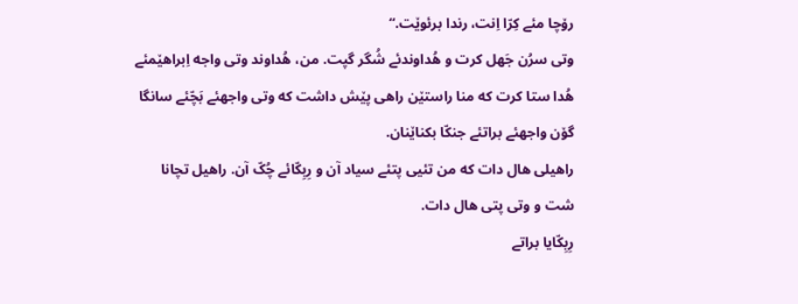رۆچا مئے کِرّا اِنت، رندا برئوێت.“
وتی سرُن جَهل کرت و هُداوندئے شُگر گپت. من، هُداوند وتی واجه اِبراهێمئے هُدا ستا کرت که منا راستێن راهی پێش داشت که وتی واجهئے بَچّئے سانگا گۆن واجهئے براتئے جنکّا بکناێنان.
راهیلی هال دات که من تئیی پتئے سیاد آن و رِبِکّائے چُکّ آن. راهیل تچانا شت و وتی پتی هال دات.
رِبِکّایا براتے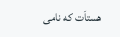هستاَت که نامی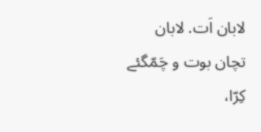لابان اَت. لابان تچان بوت و چَمّگئے کِرّا،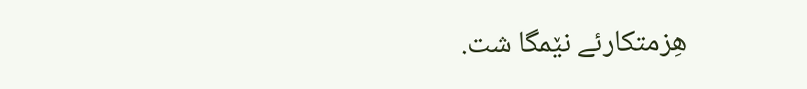هِزمتکارئے نێمگا شت.